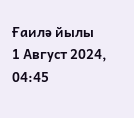Ғаилә йылы
1 Август 2024, 04:45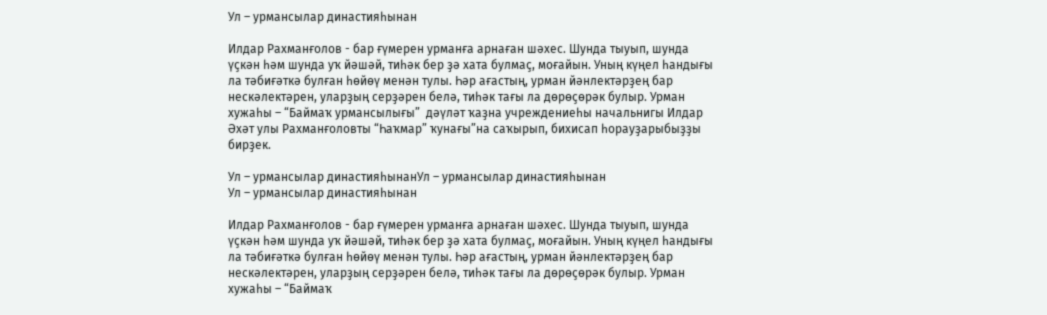Ул – урмансылар династияһынан

Илдар Рахманғолов - бар ғүмерен урманға арнаған шәхес. Шунда тыуып, шунда үҫкән һәм шунда уҡ йәшәй, тиһәк бер ҙә хата булмаҫ, моғайын. Уның күңел һандығы ла тәбиғәткә булған һөйөү менән тулы. Һәр ағастың, урман йәнлектәрҙең бар нескәлектәрен, уларҙың серҙәрен белә, тиһәк тағы ла дөрөҫөрәк булыр. Урман хужаһы – “Баймаҡ урмансылығы”  дәүләт ҡаҙна учреждениеһы начальнигы Илдар Әхәт улы Рахманғоловты “Һаҡмар” ҡунағы”на саҡырып, бихисап һорауҙарыбыҙҙы бирҙек.

Ул – урмансылар династияһынанУл – урмансылар династияһынан
Ул – урмансылар династияһынан

Илдар Рахманғолов - бар ғүмерен урманға арнаған шәхес. Шунда тыуып, шунда үҫкән һәм шунда уҡ йәшәй, тиһәк бер ҙә хата булмаҫ, моғайын. Уның күңел һандығы ла тәбиғәткә булған һөйөү менән тулы. Һәр ағастың, урман йәнлектәрҙең бар нескәлектәрен, уларҙың серҙәрен белә, тиһәк тағы ла дөрөҫөрәк булыр. Урман хужаһы – “Баймаҡ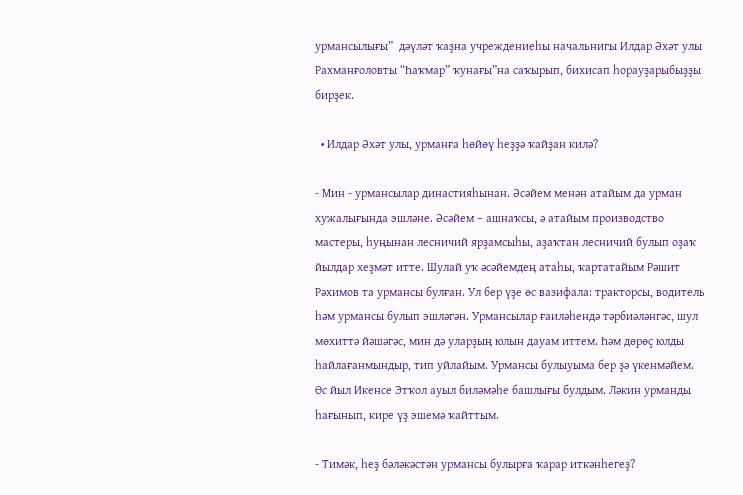урмансылығы”  дәүләт ҡаҙна учреждениеһы начальнигы Илдар Әхәт улы Рахманғоловты “Һаҡмар” ҡунағы”на саҡырып, бихисап һорауҙарыбыҙҙы бирҙек.

  • Илдар Әхәт улы, урманға һөйөү һеҙҙә ҡайҙан килә?

- Мин - урмансылар династияһынан. Әсәйем менән атайым да урман хужалығында эшләне. Әсәйем – ашнаҡсы, ә атайым производство мастеры, һуңынан лесничий ярҙамсыһы, аҙаҡтан лесничий булып оҙаҡ йылдар хеҙмәт итте. Шулай уҡ әсәйемдең атаһы, ҡартатайым Рәшит Рәхимов та урмансы булған. Ул бер үҙе өс вазифала: тракторсы, водитель һәм урмансы булып эшләгән. Урмансылар ғаиләһендә тәрбиәләнгәс, шул мөхиттә йәшәгәс, мин дә уларҙың юлын дауам иттем. Һәм дөрөҫ юлды һайлағанмындыр, тип уйлайым. Урмансы булыуыма бер ҙә үкенмәйем. Өс йыл Икенсе Этҡол ауыл биләмәһе башлығы булдым. Ләкин урманды һағынып, кире үҙ эшемә ҡайттым.

- Тимәк, һеҙ бәләкәстән урмансы булырға ҡарар иткәнһегеҙ?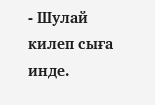- Шулай килеп сыға инде.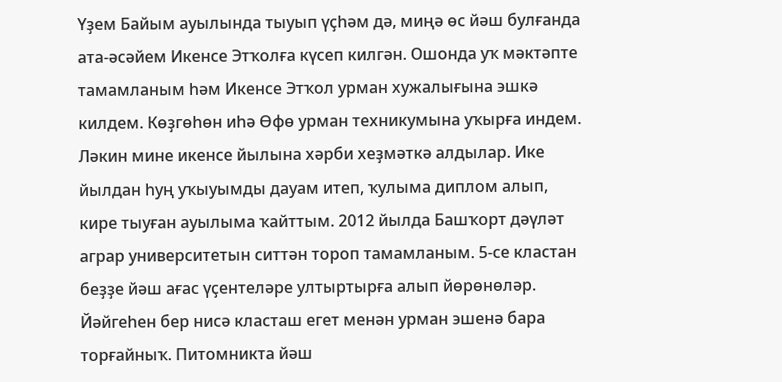Үҙем Байым ауылында тыуып үҫһәм дә, миңә өс йәш булғанда ата-әсәйем Икенсе Этҡолға күсеп килгән. Ошонда уҡ мәктәпте тамамланым һәм Икенсе Этҡол урман хужалығына эшкә килдем. Көҙгөһөн иһә Өфө урман техникумына уҡырға индем. Ләкин мине икенсе йылына хәрби хеҙмәткә алдылар. Ике йылдан һуң уҡыуымды дауам итеп, ҡулыма диплом алып, кире тыуған ауылыма ҡайттым. 2012 йылда Башҡорт дәүләт аграр университетын ситтән тороп тамамланым. 5-се кластан беҙҙе йәш ағас үҫентеләре ултыртырға алып йөрөнөләр. Йәйгеһен бер нисә класташ егет менән урман эшенә бара торғайныҡ. Питомникта йәш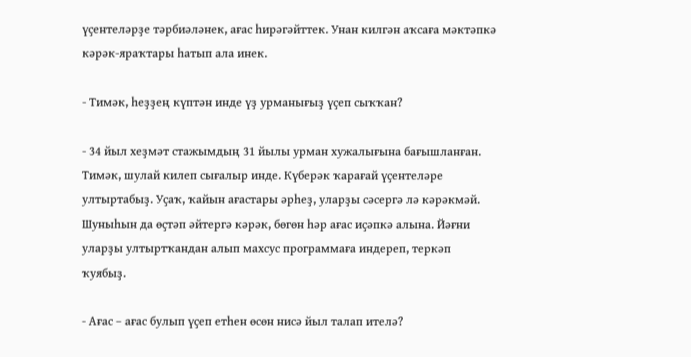үҫентеләрҙе тәрбиәләнек, ағас һирәгәйттек. Унан килгән аҡсаға мәктәпкә кәрәк-яраҡтары һатып ала инек.

- Тимәк, һеҙҙең күптән инде үҙ урманығыҙ үҫеп сыҡҡан?

- 34 йыл хеҙмәт стажымдың 31 йылы урман хужалығына бағышланған. Тимәк, шулай килеп сығалыр инде. Күберәк ҡарағай үҫентеләре ултыртабыҙ. Уҫаҡ, ҡайын ағастары әрһеҙ, уларҙы сәсергә лә кәрәкмәй. Шуныһын да өҫтәп әйтергә кәрәк, бөгөн һәр ағас иҫәпкә алына. Йәғни уларҙы ултыртҡандан алып махсус программаға индереп, теркәп ҡуябыҙ.

- Ағас – ағас булып үҫеп етһен өсөн нисә йыл талап ителә?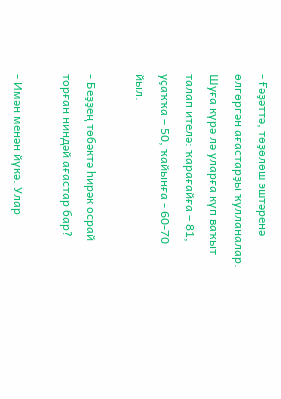- Ғәҙәттә, төҙөлөш эштәренә өлгөргән ағастарҙы ҡулланалар. Шуға күрә лә уларға күп ваҡыт талап ителә: ҡарағайға – 81, уҫаҡҡа – 50, ҡайынға - 60-70 йыл.

- Беҙҙең төбәктә һирәк осрай торған ниндәй ағастар бар?

- Имән менән йүкә. Улар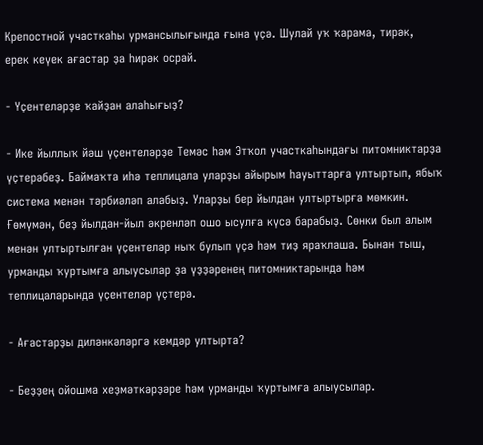Крепостной участкаһы урмансылығында ғына үҫә. Шулай уҡ ҡарама, тирәк, ерек кеүек ағастар ҙа һирәк осрай.

- Үҫентеләрҙе ҡайҙан алаһығыҙ?

- Ике йыллыҡ йәш үҫентеләрҙе Темәс һәм Этҡол участкаһындағы питомниктарҙа үҫтерәбеҙ. Баймаҡта иһә теплицала уларҙы айырым һауыттарға ултыртып, ябыҡ система менән тәрбиәләп алабыҙ. Уларҙы бер йылдан ултыртырға мөмкин. Ғөмүмән, беҙ йылдан-йыл әкренләп ошо ысулға күсә барабыҙ. Сөнки был алым менән ултыртылған үҫентеләр ныҡ булып үҫә һәм тиҙ яраҡлаша. Бынан тыш, урманды ҡуртымға алыусылар ҙа үҙҙәренең питомниктарында һәм теплицаларында үҫентеләр үҫтерә.

- Ағастарҙы диләнкәләргә кемдәр ултырта?

- Беҙҙең ойошма хеҙмәткәрҙәре һәм урманды ҡуртымға алыусылар.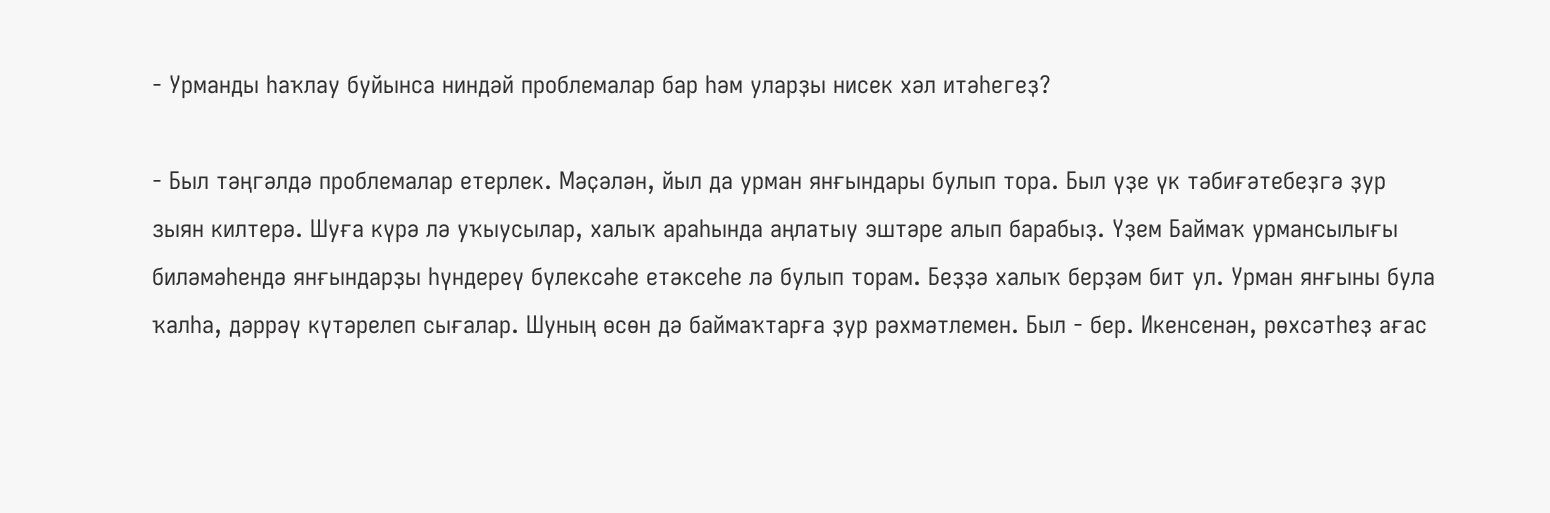- Урманды һаҡлау буйынса ниндәй проблемалар бар һәм уларҙы нисек хәл итәһегеҙ?

- Был тәңгәлдә проблемалар етерлек. Мәҫәлән, йыл да урман янғындары булып тора. Был үҙе үк тәбиғәтебеҙгә ҙур зыян килтерә. Шуға күрә лә уҡыусылар, халыҡ араһында аңлатыу эштәре алып барабыҙ. Үҙем Баймаҡ урмансылығы биләмәһендә янғындарҙы һүндереү бүлексәһе етәксеһе лә булып торам. Беҙҙә халыҡ берҙәм бит ул. Урман янғыны була ҡалһа, дәррәү күтәрелеп сығалар. Шуның өсөн дә баймаҡтарға ҙур рәхмәтлемен. Был - бер. Икенсенән, рөхсәтһеҙ ағас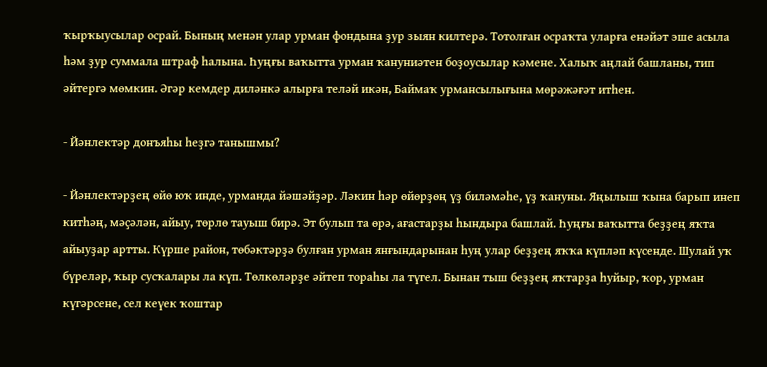ҡырҡыусылар осрай. Бының менән улар урман фондына ҙур зыян килтерә. Тотолған осраҡта уларға енәйәт эше асыла һәм ҙур суммала штраф һалына. Һуңғы ваҡытта урман ҡануниәтен боҙоусылар кәмене. Халыҡ аңлай башланы, тип әйтергә мөмкин. Әгәр кемдер диләнкә алырға теләй икән, Баймаҡ урмансылығына мөрәжәғәт итһен.

- Йәнлектәр донъяһы һеҙгә танышмы?

- Йәнлектәрҙең өйө юҡ инде, урманда йәшәйҙәр. Ләкин һәр өйөрҙөң үҙ биләмәһе, үҙ ҡануны. Яңылыш ҡына барып инеп китһәң, мәҫәлән, айыу, төрлө тауыш бирә. Эт булып та өрә, ағастарҙы һындыра башлай. Һуңғы ваҡытта беҙҙең яҡта айыуҙар артты. Күрше район, төбәктәрҙә булған урман янғындарынан һуң улар беҙҙең яҡҡа күпләп күсенде. Шулай уҡ бүреләр, ҡыр сусҡалары ла күп. Төлкөләрҙе әйтеп тораһы ла түгел. Бынан тыш беҙҙең яҡтарҙа һуйыр, ҡор, урман күгәрсене, сел кеүек ҡоштар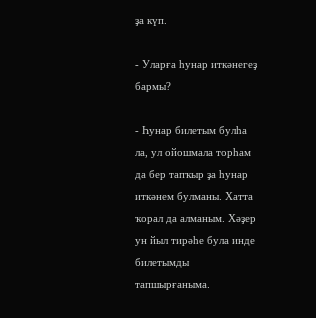ҙа күп.

- Уларға һунар иткәнегеҙ бармы?

- Һунар билетым булһа ла, ул ойошмала торһам да бер тапҡыр ҙа һунар иткәнем булманы. Хатта ҡорал да алманым. Хәҙер ун йыл тирәһе була инде билетымды тапшырғаныма.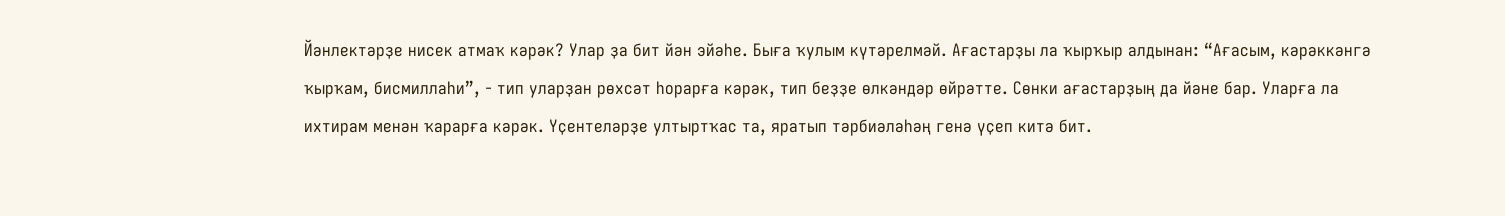Йәнлектәрҙе нисек атмаҡ кәрәк? Улар ҙа бит йән эйәһе. Быға ҡулым күтәрелмәй. Ағастарҙы ла ҡырҡыр алдынан: “Ағасым, кәрәккәнгә ҡырҡам, бисмиллаһи”, - тип уларҙан рөхсәт һорарға кәрәк, тип беҙҙе өлкәндәр өйрәтте. Сөнки ағастарҙың да йәне бар. Уларға ла ихтирам менән ҡарарға кәрәк. Үҫентеләрҙе ултыртҡас та, яратып тәрбиәләһәң генә үҫеп китә бит.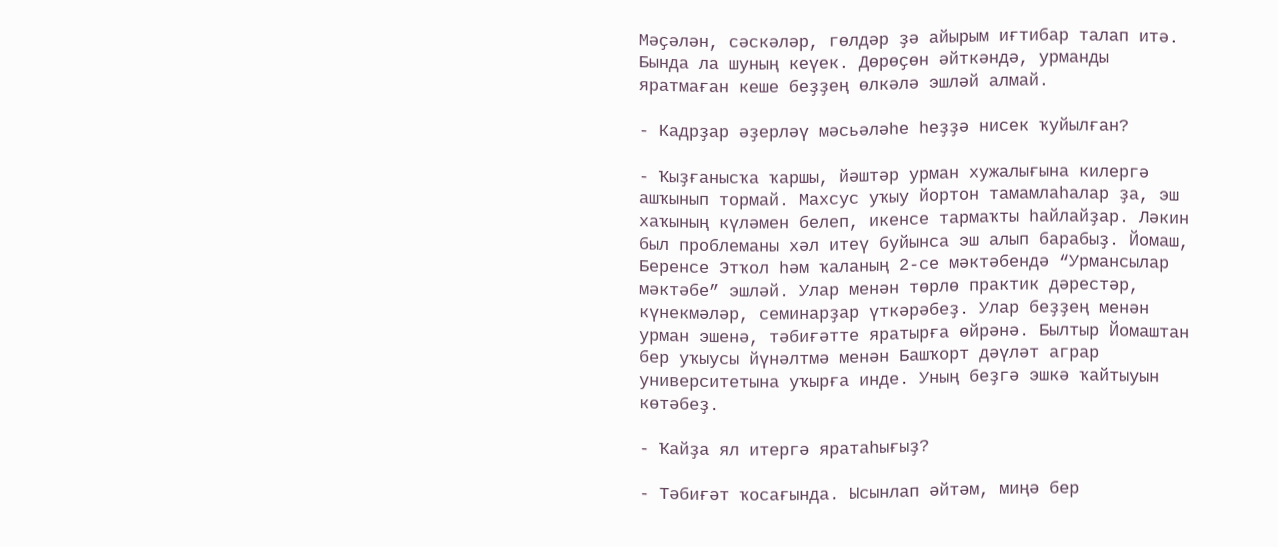Мәҫәлән, сәскәләр, гөлдәр ҙә айырым иғтибар талап итә. Бында ла шуның кеүек. Дөрөҫөн әйткәндә, урманды яратмаған кеше беҙҙең өлкәлә эшләй алмай.

- Кадрҙар әҙерләү мәсьәләһе һеҙҙә нисек ҡуйылған?

- Ҡыҙғанысҡа ҡаршы, йәштәр урман хужалығына килергә ашҡынып тормай. Махсус уҡыу йортон тамамлаһалар ҙа, эш хаҡының күләмен белеп, икенсе тармаҡты һайлайҙар. Ләкин был проблеманы хәл итеү буйынса эш алып барабыҙ. Йомаш, Беренсе Этҡол һәм ҡаланың 2-се мәктәбендә “Урмансылар мәктәбе” эшләй. Улар менән төрлө практик дәрестәр, күнекмәләр, семинарҙар үткәрәбеҙ. Улар беҙҙең менән урман эшенә, тәбиғәтте яратырға өйрәнә. Былтыр Йомаштан бер уҡыусы йүнәлтмә менән Башҡорт дәүләт аграр университетына уҡырға инде. Уның беҙгә эшкә ҡайтыуын көтәбеҙ.

- Ҡайҙа ял итергә яратаһығыҙ?

- Тәбиғәт ҡосағында. Ысынлап әйтәм, миңә бер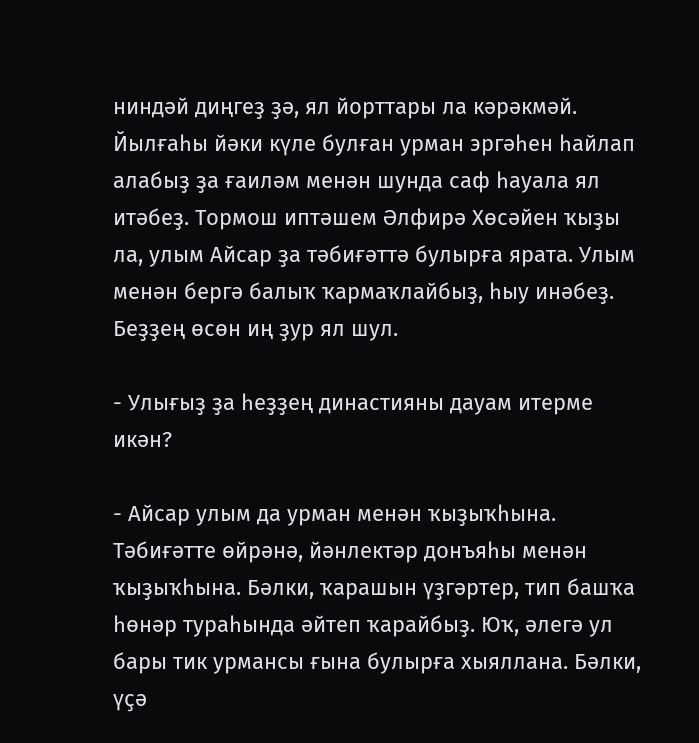ниндәй диңгеҙ ҙә, ял йорттары ла кәрәкмәй. Йылғаһы йәки күле булған урман эргәһен һайлап алабыҙ ҙа ғаиләм менән шунда саф һауала ял итәбеҙ. Тормош иптәшем Әлфирә Хөсәйен ҡыҙы ла, улым Айсар ҙа тәбиғәттә булырға ярата. Улым менән бергә балыҡ ҡармаҡлайбыҙ, һыу инәбеҙ. Беҙҙең өсөн иң ҙур ял шул.

- Улығыҙ ҙа һеҙҙең династияны дауам итерме икән?

- Айсар улым да урман менән ҡыҙыҡһына. Тәбиғәтте өйрәнә, йәнлектәр донъяһы менән ҡыҙыҡһына. Бәлки, ҡарашын үҙгәртер, тип башҡа һөнәр тураһында әйтеп ҡарайбыҙ. Юҡ, әлегә ул бары тик урмансы ғына булырға хыяллана. Бәлки, үҫә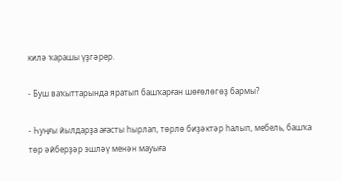килә ҡарашы үҙгәрер.

- Буш ваҡыттарында яратып башҡарған шөғөлөгөҙ бармы?

- Һуңғы йылдарҙа ағасты һырлап, төрлө биҙәктәр һалып, мебель, башҡа төр әйберҙәр эшләү менән мауыға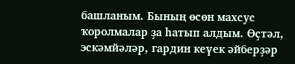башланым. Бының өсөн махсус ҡоролмалар ҙа һатып алдым. Өҫтәл, эскәмйәләр, гардин кеүек әйберҙәр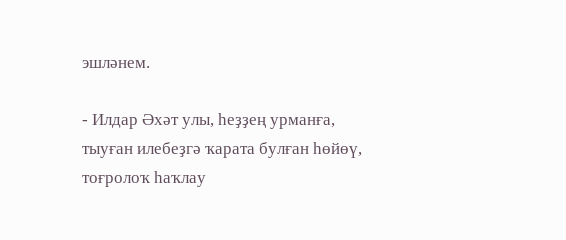эшләнем.

- Илдар Әхәт улы, һеҙҙең урманға, тыуған илебеҙгә ҡарата булған һөйөү, тоғролоҡ һаҡлау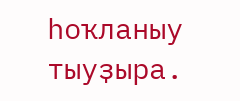һоҡланыу тыуҙыра.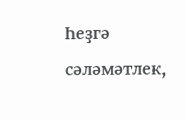Һеҙгә сәләмәтлек,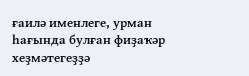ғаилә именлеге, урман һағында булған фиҙаҡәр хеҙмәтегеҙҙә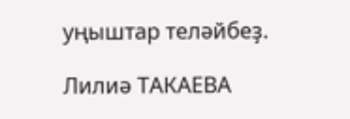уңыштар теләйбеҙ.

Лилиә ТАКАЕВА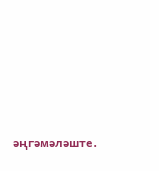әңгәмәләште.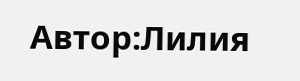Автор:Лилия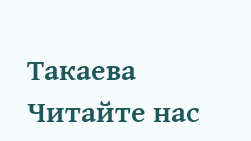Такаева
Читайте нас